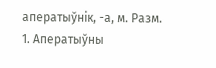аператыўнік, -а, м. Разм.
1. Аператыўны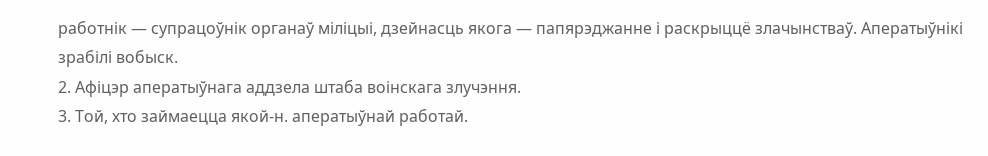работнік — супрацоўнік органаў міліцыі, дзейнасць якога — папярэджанне і раскрыццё злачынстваў. Аператыўнікі зрабілі вобыск.
2. Афіцэр аператыўнага аддзела штаба воінскага злучэння.
3. Той, хто займаецца якой-н. аператыўнай работай.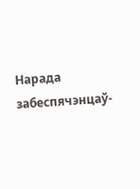Нарада забеспячэнцаў-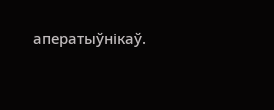аператыўнікаў.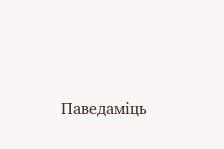Паведаміць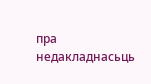пра недакладнасьць